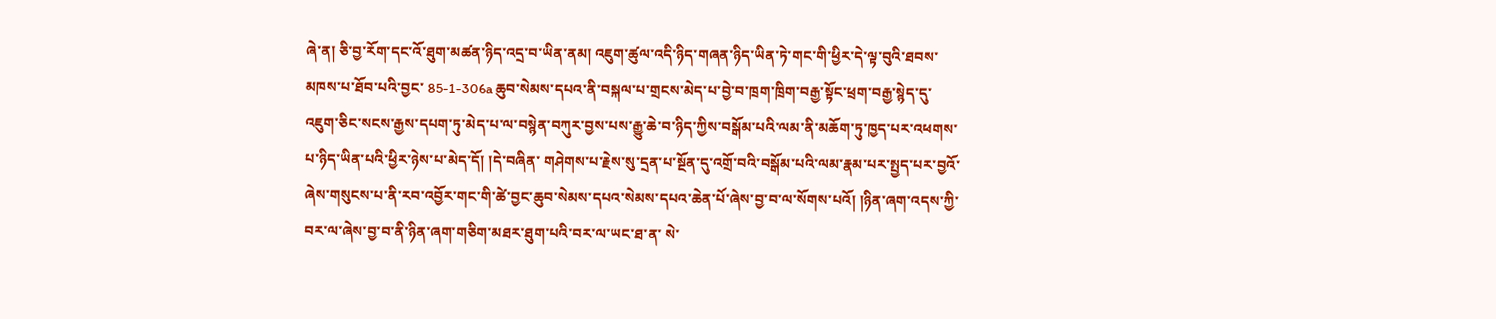ཞེ་ན། ཅི་བྱ་རོག་དང་འོ་ཐུག་མཚན་ཉིད་འདྲ་བ་ཡིན་ནམ། འཇུག་ཚུལ་འདི་ཉིད་གཞན་ཉིད་ཡིན་ཏེ་གང་གི་ཕྱིར་དེ་ལྟ་བུའི་ཐབས་མཁས་པ་ཐོབ་པའི་བྱང་ 85-1-306a ཆུབ་སེམས་དཔའ་ནི་བསྐལ་པ་གྲངས་མེད་པ་བྱེ་བ་ཁྲག་ཁྲིག་བརྒྱ་སྟོང་ཕྲག་བརྒྱ་སྙེད་དུ་འཇུག་ཅིང་སངས་རྒྱས་དཔག་ཏུ་མེད་པ་ལ་བསྙེན་བཀུར་བྱས་པས་རྒྱུ་ཆེ་བ་ཉིད་ཀྱིས་བསྒོམ་པའི་ལམ་ནི་མཆོག་ཏུ་ཁྱད་པར་འཕགས་པ་ཉིད་ཡིན་པའི་ཕྱིར་ཉེས་པ་མེད་དོ། །དེ་བཞིན་ གཤེགས་པ་རྗེས་སུ་དྲན་པ་སྔོན་དུ་འགྲོ་བའི་བསྒོམ་པའི་ལམ་རྣམ་པར་སྤྱད་པར་བྱའོ་ཞེས་གསུངས་པ་ནི་རབ་འབྱོར་གང་གི་ཚེ་བྱང་ཆུབ་སེམས་དཔའ་སེམས་དཔའ་ཆེན་པོ་ཞེས་བྱ་བ་ལ་སོགས་པའོ། །ཉིན་ཞག་འདས་ཀྱི་བར་ལ་ཞེས་བྱ་བ་ནི་ཉིན་ཞག་གཅིག་མཐར་ཐུག་པའི་བར་ལ་ཡང་ཐ་ན་ སེ་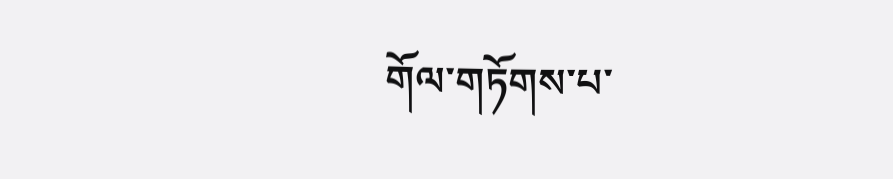གོལ་གཏོགས་པ་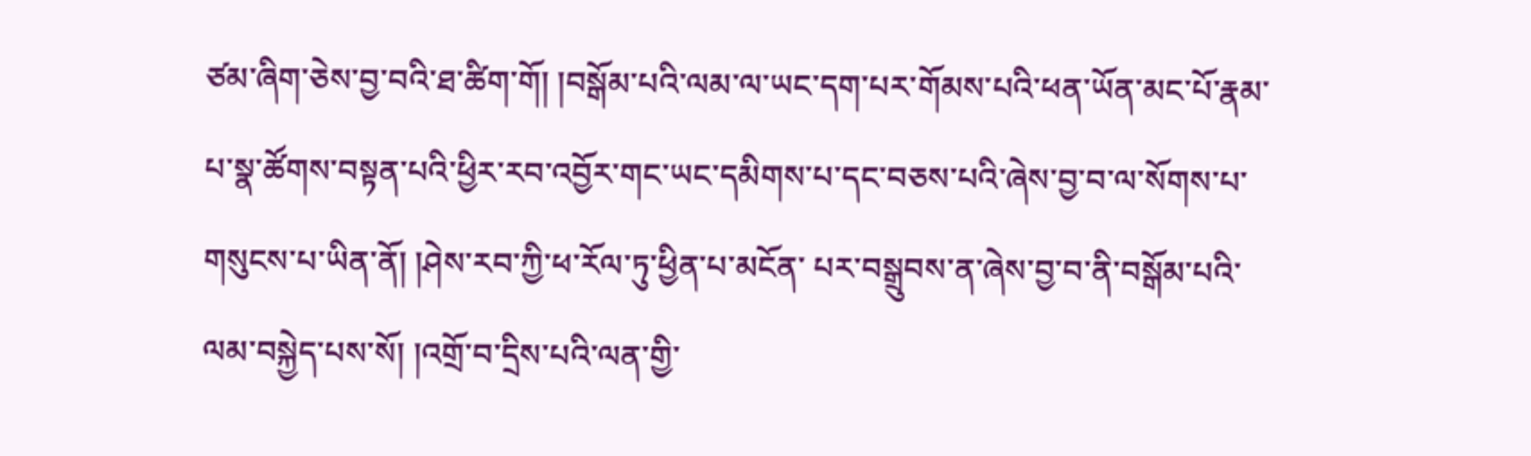ཙམ་ཞིག་ཅེས་བྱ་བའི་ཐ་ཚིག་གོ། །བསྒོམ་པའི་ལམ་ལ་ཡང་དག་པར་གོམས་པའི་ཕན་ཡོན་མང་པོ་རྣམ་པ་སྣ་ཚོགས་བསྟན་པའི་ཕྱིར་རབ་འབྱོར་གང་ཡང་དམིགས་པ་དང་བཅས་པའི་ཞེས་བྱ་བ་ལ་སོགས་པ་གསུངས་པ་ཡིན་ནོ། །ཤེས་རབ་ཀྱི་ཕ་རོལ་ཏུ་ཕྱིན་པ་མངོན་ པར་བསྒྲུབས་ན་ཞེས་བྱ་བ་ནི་བསྒོམ་པའི་ལམ་བསྐྱེད་པས་སོ། །འགྲོ་བ་དྲིས་པའི་ལན་གྱི་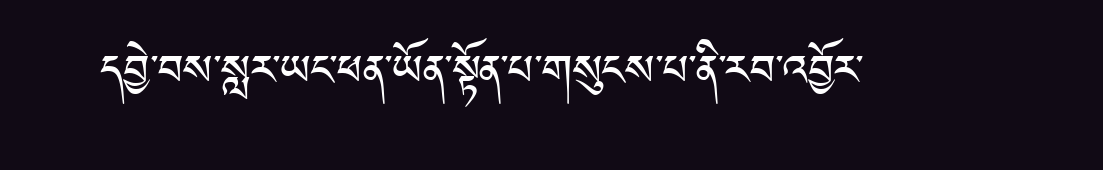དབྱེ་བས་སླར་ཡང་ཕན་ཡོན་སྟོན་པ་གསུངས་པ་ནི་རབ་འབྱོར་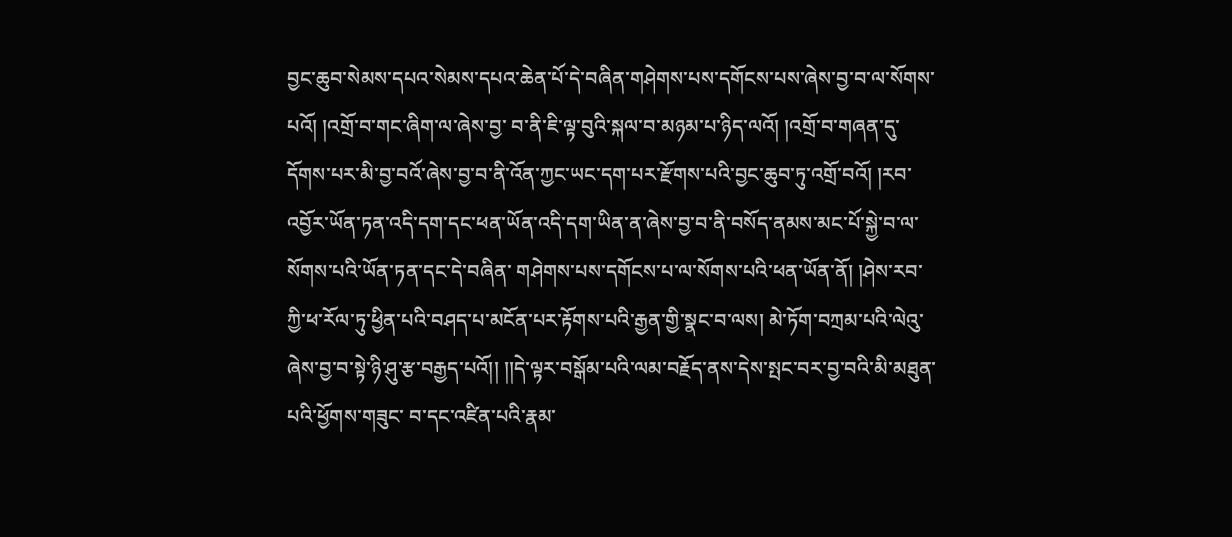བྱང་ཆུབ་སེམས་དཔའ་སེམས་དཔའ་ཆེན་པོ་དེ་བཞིན་གཤེགས་པས་དགོངས་པས་ཞེས་བྱ་བ་ལ་སོགས་པའོ། །འགྲོ་བ་གང་ཞིག་ལ་ཞེས་བྱ་ བ་ནི་ཇི་ལྟ་བུའི་སྐལ་བ་མཉམ་པ་ཉིད་ལའོ། །འགྲོ་བ་གཞན་དུ་དོགས་པར་མི་བྱ་བའོ་ཞེས་བྱ་བ་ནི་འོན་ཀྱང་ཡང་དག་པར་རྫོགས་པའི་བྱང་ཆུབ་ཏུ་འགྲོ་བའོ། །རབ་འབྱོར་ཡོན་ཏན་འདི་དག་དང་ཕན་ཡོན་འདི་དག་ཡིན་ན་ཞེས་བྱ་བ་ནི་བསོད་ནམས་མང་པོ་སྐྱེ་བ་ལ་སོགས་པའི་ཡོན་ཏན་དང་དེ་བཞིན་ གཤེགས་པས་དགོངས་པ་ལ་སོགས་པའི་ཕན་ཡོན་ནོ། །ཤེས་རབ་ཀྱི་ཕ་རོལ་ཏུ་ཕྱིན་པའི་བཤད་པ་མངོན་པར་རྟོགས་པའི་རྒྱན་གྱི་སྣང་བ་ལས། མེ་ཏོག་བཀྲམ་པའི་ལེའུ་ཞེས་བྱ་བ་སྟེ་ཉི་ཤུ་རྩ་བརྒྱད་པའོ།། །།དེ་ལྟར་བསྒོམ་པའི་ལམ་བརྗོད་ནས་དེས་སྤང་བར་བྱ་བའི་མི་མཐུན་པའི་ཕྱོགས་གཟུང་ བ་དང་འཛིན་པའི་རྣམ་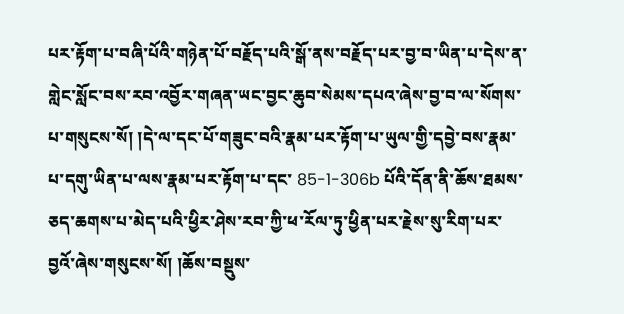པར་རྟོག་པ་བཞི་པོའི་གཉེན་པོ་བརྗོད་པའི་སྒོ་ནས་བརྗོད་པར་བྱ་བ་ཡིན་པ་དེས་ན་གླེང་སློང་བས་རབ་འབྱོར་གཞན་ཡང་བྱང་ཆུབ་སེམས་དཔའ་ཞེས་བྱ་བ་ལ་སོགས་པ་གསུངས་སོ། །དེ་ལ་དང་པོ་གཟུང་བའི་རྣམ་པར་རྟོག་པ་ཡུལ་གྱི་དབྱེ་བས་རྣམ་པ་དགུ་ཡིན་པ་ལས་རྣམ་པར་རྟོག་པ་དང་ 85-1-306b པོའི་དོན་ནི་ཆོས་ཐམས་ཅད་ཆགས་པ་མེད་པའི་ཕྱིར་ཤེས་རབ་ཀྱི་ཕ་རོལ་ཏུ་ཕྱིན་པར་རྗེས་སུ་རིག་པར་བྱའོ་ཞེས་གསུངས་སོ། །ཆོས་བསྡུས་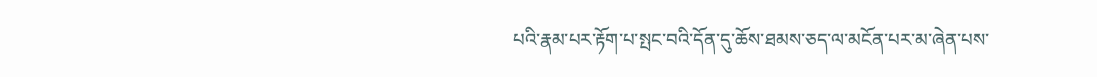པའི་རྣམ་པར་རྟོག་པ་སྤང་བའི་དོན་དུ་ཆོས་ཐམས་ཅད་ལ་མངོན་པར་མ་ཞེན་པས་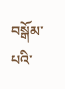བསྒོམ་པའི་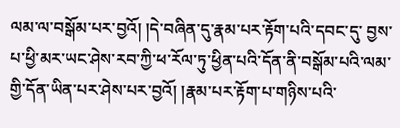ལམ་ལ་བསྒོམ་པར་བྱའོ། །དེ་བཞིན་དུ་རྣམ་པར་རྟོག་པའི་དབང་དུ་ བྱས་པ་ཕྱི་མར་ཡང་ཤེས་རབ་ཀྱི་ཕ་རོལ་ཏུ་ཕྱིན་པའི་དོན་ནི་བསྒོམ་པའི་ལམ་གྱི་དོན་ཡིན་པར་ཤེས་པར་བྱའོ། །རྣམ་པར་རྟོག་པ་གཉིས་པའི་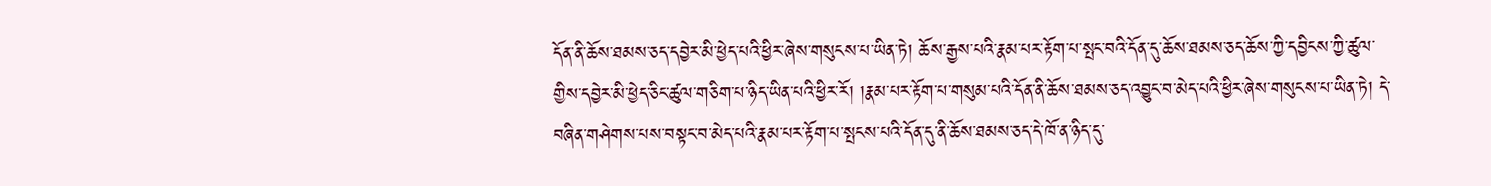དོན་ནི་ཆོས་ཐམས་ཅད་དབྱེར་མི་ཕྱེད་པའི་ཕྱིར་ཞེས་གསུངས་པ་ཡིན་ཏེ། ཆོས་རྒྱས་པའི་རྣམ་པར་རྟོག་པ་སྤང་བའི་དོན་དུ་ཆོས་ཐམས་ཅད་ཆོས་ཀྱི་དབྱིངས་ཀྱི་ཚུལ་ གྱིས་དབྱེར་མི་ཕྱེད་ཅིང་ཚུལ་གཅིག་པ་ཉིད་ཡིན་པའི་ཕྱིར་རོ། །རྣམ་པར་རྟོག་པ་གསུམ་པའི་དོན་ནི་ཆོས་ཐམས་ཅད་འབྱུང་བ་མེད་པའི་ཕྱིར་ཞེས་གསུངས་པ་ཡིན་ཏེ། དེ་བཞིན་གཤེགས་པས་བསྟང་བ་མེད་པའི་རྣམ་པར་རྟོག་པ་སྤངས་པའི་དོན་དུ་ནི་ཆོས་ཐམས་ཅད་དེ་ཁོ་ན་ཉིད་དུ་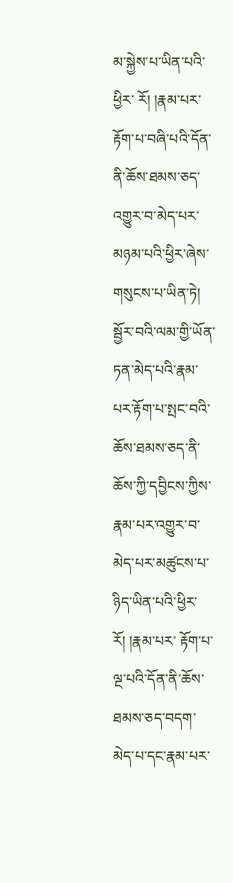མ་སྐྱེས་པ་ཡིན་པའི་ཕྱིར་ རོ། །རྣམ་པར་རྟོག་པ་བཞི་པའི་དོན་ནི་ཆོས་ཐམས་ཅད་འགྱུར་བ་མེད་པར་མཉམ་པའི་ཕྱིར་ཞེས་གསུངས་པ་ཡིན་ཏེ། སྦྱོར་བའི་ལམ་གྱི་ཡོན་ཏན་མེད་པའི་རྣམ་པར་རྟོག་པ་སྤང་བའི་ཆོས་ཐམས་ཅད་ནི་ཆོས་ཀྱི་དབྱིངས་ཀྱིས་རྣམ་པར་འགྱུར་བ་མེད་པར་མཚུངས་པ་ཉིད་ཡིན་པའི་ཕྱིར་རོ། །རྣམ་པར་ རྟོག་པ་ལྔ་པའི་དོན་ནི་ཆོས་ཐམས་ཅད་བདག་མེད་པ་དང་རྣམ་པར་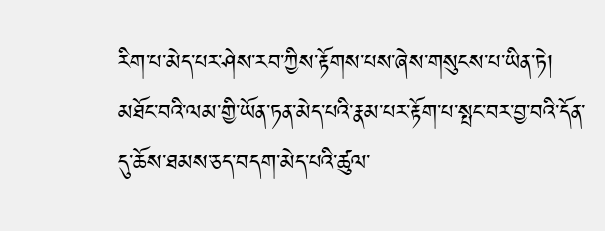རིག་པ་མེད་པར་ཤེས་རབ་ཀྱིས་རྟོགས་པས་ཞེས་གསུངས་པ་ཡིན་ཏེ། མཐོང་བའི་ལམ་གྱི་ཡོན་ཏན་མེད་པའི་རྣམ་པར་རྟོག་པ་སྤང་བར་བྱ་བའི་དོན་དུ་ཆོས་ཐམས་ཅད་བདག་མེད་པའི་ཚུལ་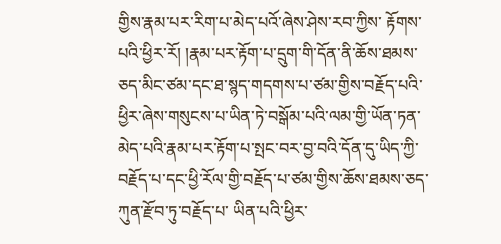གྱིས་རྣམ་པར་རིག་པ་མེད་པའོ་ཞེས་ཤེས་རབ་ཀྱིས་ རྟོགས་པའི་ཕྱིར་རོ། །རྣམ་པར་རྟོག་པ་དྲུག་གི་དོན་ནི་ཆོས་ཐམས་ཅད་མིང་ཙམ་དང་ཐ་སྙད་གདགས་པ་ཙམ་གྱིས་བརྗོད་པའི་ཕྱིར་ཞེས་གསུངས་པ་ཡིན་ཏེ་བསྒོམ་པའི་ལམ་གྱི་ཡོན་ཏན་མེད་པའི་རྣམ་པར་རྟོག་པ་སྤང་བར་བྱ་བའི་དོན་དུ་ཡིད་ཀྱི་བརྗོད་པ་དང་ཕྱི་རོལ་གྱི་བརྗོད་པ་ཙམ་གྱིས་ཆོས་ཐམས་ཅད་ཀུན་རྫོབ་ཏུ་བརྗོད་པ་ ཡིན་པའི་ཕྱིར་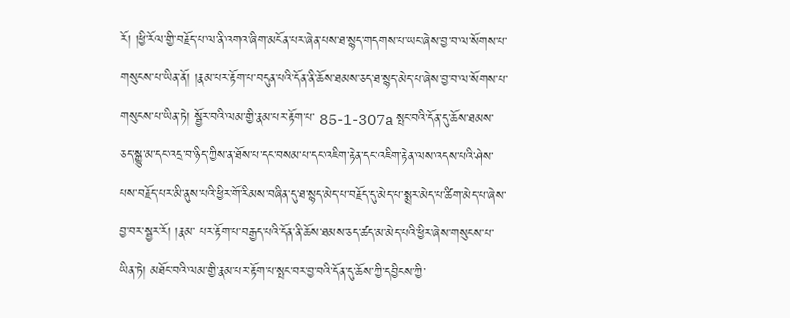རོ། །ཕྱི་རོལ་གྱི་བརྗོད་པ་ལ་ནི་འགའ་ཞིག་མངོན་པར་ཞེན་པས་ཐ་སྙད་གདགས་པ་ཡང་ཞེས་བྱ་བ་ལ་སོགས་པ་གསུངས་པ་ཡིན་ནོ། །རྣམ་པར་རྟོག་པ་བདུན་པའི་དོན་ནི་ཆོས་ཐམས་ཅད་ཐ་སྙད་མེད་པ་ཞེས་བྱ་བ་ལ་སོགས་པ་གསུངས་པ་ཡིན་ཏེ། སྦྱོར་བའི་ལམ་གྱི་རྣམ་པར་རྟོག་པ་ 85-1-307a སྤང་བའི་དོན་དུ་ཆོས་ཐམས་ཅད་སྒྱུ་མ་དང་འདྲ་བ་ཉིད་ཀྱིས་ན་ཐོས་པ་དང་བསམ་པ་དང་འཇིག་རྟེན་དང་འཇིག་རྟེན་ལས་འདས་པའི་ཤེས་པས་བརྗོད་པར་མི་ནུས་པའི་ཕྱིར་གོ་རིམས་བཞིན་དུ་ཐ་སྙད་མེད་པ་བརྗོད་དུ་མེད་པ་སྨྲར་མེད་པ་ཚིག་མེད་པ་ཞེས་བྱ་བར་སྦྱར་རོ། །རྣམ་ པར་རྟོག་པ་བརྒྱད་པའི་དོན་ནི་ཆོས་ཐམས་ཅད་ཚད་མ་མེད་པའི་ཕྱིར་ཞེས་གསུངས་པ་ཡིན་ཏེ། མཐོང་བའི་ལམ་གྱི་རྣམ་པར་རྟོག་པ་སྤང་བར་བྱ་བའི་དོན་དུ་ཆོས་ཀྱི་དབྱིངས་ཀྱི་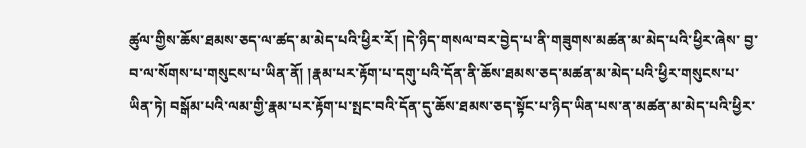ཚུལ་གྱིས་ཆོས་ཐམས་ཅད་ལ་ཚད་མ་མེད་པའི་ཕྱིར་རོ། །དེ་ཉིད་གསལ་བར་བྱེད་པ་ནི་གཟུགས་མཚན་མ་མེད་པའི་ཕྱིར་ཞེས་ བྱ་བ་ལ་སོགས་པ་གསུངས་པ་ཡིན་ནོ། །རྣམ་པར་རྟོག་པ་དགུ་པའི་དོན་ནི་ཆོས་ཐམས་ཅད་མཚན་མ་མེད་པའི་ཕྱིར་གསུངས་པ་ཡིན་ཏེ། བསྒོམ་པའི་ལམ་གྱི་རྣམ་པར་རྟོག་པ་སྤང་བའི་དོན་དུ་ཆོས་ཐམས་ཅད་སྟོང་པ་ཉིད་ཡིན་པས་ན་མཚན་མ་མེད་པའི་ཕྱིར་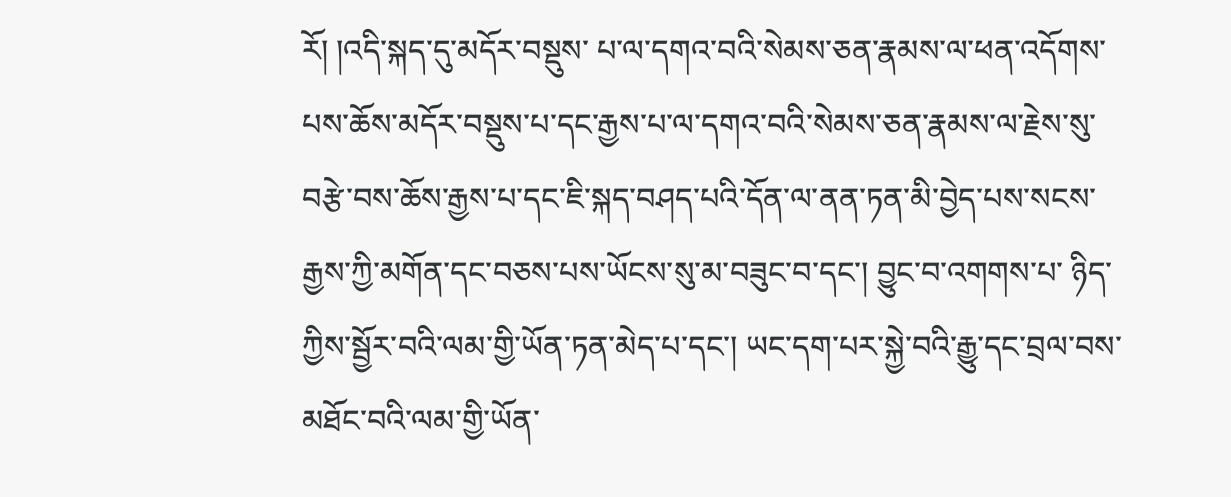རོ། །འདི་སྐད་དུ་མདོར་བསྡུས་ པ་ལ་དགའ་བའི་སེམས་ཅན་རྣམས་ལ་ཕན་འདོགས་པས་ཆོས་མདོར་བསྡུས་པ་དང་རྒྱས་པ་ལ་དགའ་བའི་སེམས་ཅན་རྣམས་ལ་རྗེས་སུ་བརྩེ་བས་ཆོས་རྒྱས་པ་དང་ཇི་སྐད་བཤད་པའི་དོན་ལ་ནན་ཏན་མི་བྱེད་པས་སངས་རྒྱས་ཀྱི་མགོན་དང་བཅས་པས་ཡོངས་སུ་མ་བཟུང་བ་དང་། བྱུང་བ་འགགས་པ་ ཉིད་ཀྱིས་སྦྱོར་བའི་ལམ་གྱི་ཡོན་ཏན་མེད་པ་དང་། ཡང་དག་པར་སྐྱེ་བའི་རྒྱུ་དང་བྲལ་བས་མཐོང་བའི་ལམ་གྱི་ཡོན་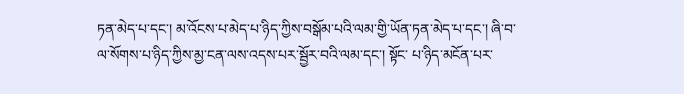ཏན་མེད་པ་དང་། མ་འོངས་པ་མེད་པ་ཉིད་ཀྱིས་བསྒོམ་པའི་ལམ་གྱི་ཡོན་ཏན་མེད་པ་དང་། ཞི་བ་ལ་སོགས་པ་ཉིད་ཀྱིས་མྱ་ངན་ལས་འདས་པར་སྦྱོར་བའི་ལམ་དང་། སྟོང་ པ་ཉིད་མངོན་པར་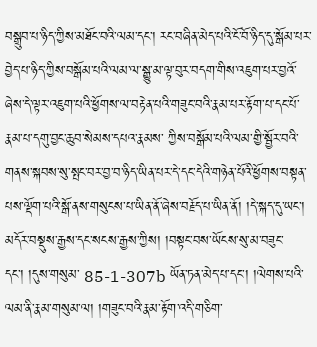བསྒྲུབ་པ་ཉིད་ཀྱིས་མཐོང་བའི་ལམ་དང་། རང་བཞིན་མེད་པའི་ངོ་བོ་ཉིད་དུ་སྒོམ་པར་བྱེད་པ་ཉིད་ཀྱིས་བསྒོམ་པའི་ལམ་ལ་སྒྱུ་མ་ལྟ་བུར་བདག་གིས་འཇུག་པར་བྱའོ་ཞེས་དེ་ལྟར་འཇུག་པའི་ཕྱོགས་ལ་བརྟེན་པའི་གཟུང་བའི་རྣམ་པར་རྟོག་པ་དང་པོ་རྣམ་པ་དགུ་བྱང་ཆུབ་སེམས་དཔའ་རྣམས་ ཀྱིས་བསྒོམ་པའི་ལམ་གྱི་སྦྱོར་བའི་གནས་སྐབས་སུ་སྤང་བར་བྱ་བ་ཉིད་ཡིན་པར་དེ་དང་དེའི་གཉེན་པོའི་ཕྱོགས་བསྟན་པས་ལྡོག་པའི་སྒོ་ནས་གསུངས་པ་ཡིན་ནོ་ཞེས་བརྗོད་པ་ཡིན་ནོ། །དེ་སྐད་དུ་ཡང་། མདོར་བསྡུས་རྒྱས་དང་སངས་རྒྱས་ཀྱིས། །བསྟང་བས་ཡོངས་སུ་མ་བཟུང་དང་། །དུས་གསུམ་ 85-1-307b ཡོན་ཏན་མེད་པ་དང་། །ལེགས་པའི་ལམ་ནི་རྣམ་གསུམ་ལ། །གཟུང་བའི་རྣམ་རྟོག་འདི་གཅིག་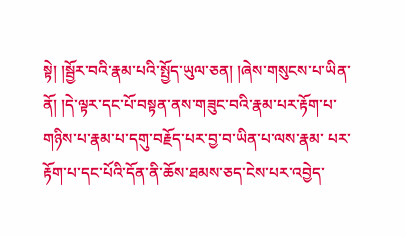སྟེ། །སྦྱོར་བའི་རྣམ་པའི་སྤྱོད་ཡུལ་ཅན། །ཞེས་གསུངས་པ་ཡིན་ནོ། །དེ་ལྟར་དང་པོ་བསྟན་ནས་གཟུང་བའི་རྣམ་པར་རྟོག་པ་གཉིས་པ་རྣམ་པ་དགུ་བརྗོད་པར་བྱ་བ་ཡིན་པ་ལས་རྣམ་ པར་རྟོག་པ་དང་པོའི་དོན་ནི་ཆོས་ཐམས་ཅད་ངེས་པར་འབྱེད་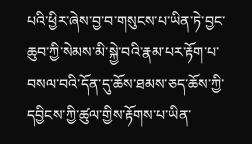པའི་ཕྱིར་ཞེས་བྱ་བ་གསུངས་པ་ཡིན་ཏེ་བྱང་ཆུབ་ཀྱི་སེམས་མི་སྐྱེ་བའི་རྣམ་པར་རྟོག་པ་བསལ་བའི་དོན་དུ་ཆོས་ཐམས་ཅད་ཆོས་ཀྱི་དབྱིངས་ཀྱི་ཚུལ་གྱིས་རྟོགས་པ་ཡིན་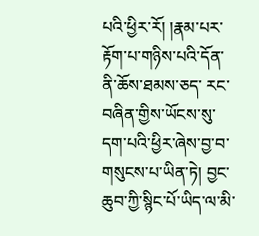པའི་ཕྱིར་རོ། །རྣམ་པར་རྟོག་པ་གཉིས་པའི་དོན་ནི་ཆོས་ཐམས་ཅད་ རང་བཞིན་གྱིས་ཡོངས་སུ་དག་པའི་ཕྱིར་ཞེས་བྱ་བ་གསུངས་པ་ཡིན་ཏེ། བྱང་ཆུབ་ཀྱི་སྙིང་པོ་ཡིད་ལ་མི་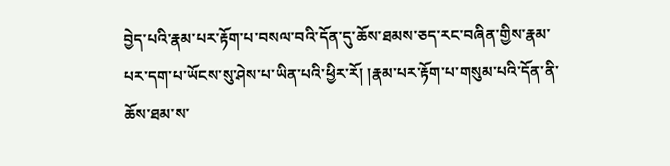བྱེད་པའི་རྣམ་པར་རྟོག་པ་བསལ་བའི་དོན་དུ་ཆོས་ཐམས་ཅད་རང་བཞིན་གྱིས་རྣམ་པར་དག་པ་ཡོངས་སུ་ཤེས་པ་ཡིན་པའི་ཕྱིར་རོ། །རྣམ་པར་རྟོག་པ་གསུམ་པའི་དོན་ནི་ཆོས་ཐམ་ས་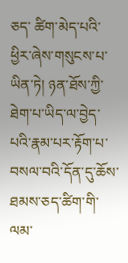ཅད་ ཚིག་མེད་པའི་ཕྱིར་ཞེས་གསུངས་པ་ཡིན་ཏེ། ཉན་ཐོས་ཀྱི་ཐེག་པ་ཡིད་ལ་བྱེད་པའི་རྣམ་པར་རྟོག་པ་བསལ་བའི་དོན་དུ་ཆོས་ཐམས་ཅད་ཚིག་གི་ལམ་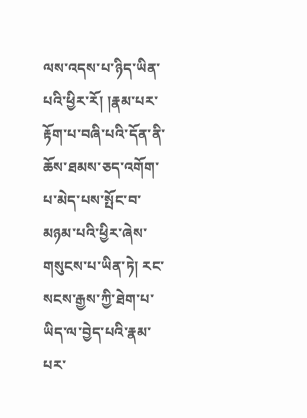ལས་འདས་པ་ཉིད་ཡིན་པའི་ཕྱིར་རོ། །རྣམ་པར་རྟོག་པ་བཞི་པའི་དོན་ནི་ཆོས་ཐམས་ཅད་འགོག་པ་མེད་པས་སྤོང་བ་མཉམ་པའི་ཕྱིར་ཞེས་ གསུངས་པ་ཡིན་ཏེ། རང་སངས་རྒྱས་ཀྱི་ཐེག་པ་ཡིད་ལ་བྱེད་པའི་རྣམ་པར་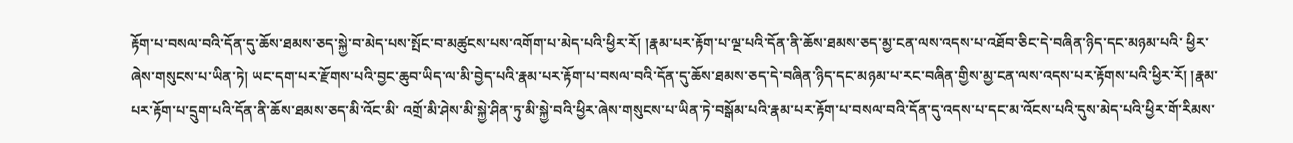རྟོག་པ་བསལ་བའི་དོན་དུ་ཆོས་ཐམས་ཅད་སྐྱེ་བ་མེད་པས་སྤོང་བ་མཚུངས་པས་འགོག་པ་མེད་པའི་ཕྱིར་རོ། །རྣམ་པར་རྟོག་པ་ལྔ་པའི་དོན་ནི་ཆོས་ཐམས་ཅད་མྱ་ངན་ལས་འདས་པ་འཐོབ་ཅིང་དེ་བཞིན་ཉིད་དང་མཉམ་པའི་ ཕྱིར་ཞེས་གསུངས་པ་ཡིན་ཏེ། ཡང་དག་པར་རྫོགས་པའི་བྱང་ཆུབ་ཡིད་ལ་མི་བྱེད་པའི་རྣམ་པར་རྟོག་པ་བསལ་བའི་དོན་དུ་ཆོས་ཐམས་ཅད་དེ་བཞིན་ཉིད་དང་མཉམ་པ་རང་བཞིན་གྱིས་མྱ་ངན་ལས་འདས་པར་རྟོགས་པའི་ཕྱིར་རོ། །རྣམ་པར་རྟོག་པ་དྲུག་པའི་དོན་ནི་ཆོས་ཐམས་ཅད་མི་འོང་མི་ འགྲོ་མི་ཤེས་མི་སྐྱེ་ཤིན་ཏུ་མི་སྐྱེ་བའི་ཕྱིར་ཞེས་གསུངས་པ་ཡིན་ཏེ་བསྒོམ་པའི་རྣམ་པར་རྟོག་པ་བསལ་བའི་དོན་དུ་འདས་པ་དང་མ་འོངས་པའི་དུས་མེད་པའི་ཕྱིར་གོ་རིམས་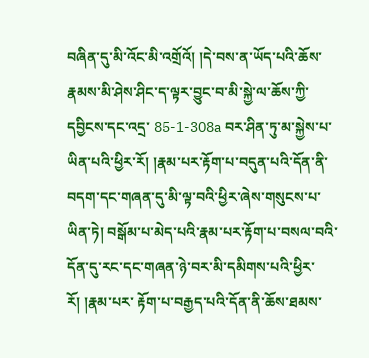བཞིན་དུ་མི་འོང་མི་འགྲོའོ། །དེ་བས་ན་ཡོད་པའི་ཆོས་རྣམས་མི་ཤེས་ཤིང་ད་ལྟར་བྱུང་བ་མི་སྐྱེ་ལ་ཆོས་ཀྱི་དབྱིངས་དང་འདྲ་ 85-1-308a བར་ཤིན་ཏུ་མ་སྐྱེས་པ་ཡིན་པའི་ཕྱིར་རོ། །རྣམ་པར་རྟོག་པ་བདུན་པའི་དོན་ནི་བདག་དང་གཞན་དུ་མི་ལྟ་བའི་ཕྱིར་ཞེས་གསུངས་པ་ཡིན་ཏེ། བསྒོམ་པ་མེད་པའི་རྣམ་པར་རྟོག་པ་བསལ་བའི་དོན་དུ་རང་དང་གཞན་ཉེ་བར་མི་དམིགས་པའི་ཕྱིར་རོ། །རྣམ་པར་ རྟོག་པ་བརྒྱད་པའི་དོན་ནི་ཆོས་ཐམས་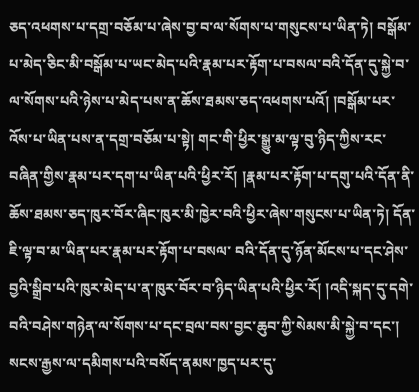ཅད་འཕགས་པ་དགྲ་བཅོམ་པ་ཞེས་བྱ་བ་ལ་སོགས་པ་གསུངས་པ་ཡིན་ཏེ། བསྒོམ་པ་མེད་ཅིང་མི་བསྒོམ་པ་ཡང་མེད་པའི་རྣམ་པར་རྟོག་པ་བསལ་བའི་དོན་དུ་སྐྱེ་བ་ལ་སོགས་པའི་ཉེས་པ་མེད་པས་ན་ཆོས་ཐམས་ཅད་འཕགས་པའོ། །བསྒོམ་པར་ འོས་པ་ཡིན་པས་ན་དགྲ་བཅོམ་པ་སྟེ། གང་གི་ཕྱིར་སྒྱུ་མ་ལྟ་བུ་ཉིད་ཀྱིས་རང་བཞིན་གྱིས་རྣམ་པར་དག་པ་ཡིན་པའི་ཕྱིར་རོ། །རྣམ་པར་རྟོག་པ་དགུ་པའི་དོན་ནི་ཆོས་ཐམས་ཅད་ཁུར་བོར་ཞིང་ཁུར་མི་ཁྱེར་བའི་ཕྱིར་ཞེས་གསུངས་པ་ཡིན་ཏེ། དོན་ཇི་ལྟ་བ་མ་ཡིན་པར་རྣམ་པར་རྟོག་པ་བསལ་ བའི་དོན་དུ་ཉོན་མོངས་པ་དང་ཤེས་བྱའི་སྒྲིབ་པའི་ཁུར་མེད་པ་ན་ཁུར་བོར་བ་ཉིད་ཡིན་པའི་ཕྱིར་རོ། །འདི་སྐད་དུ་དགེ་བའི་བཤེས་གཉེན་ལ་སོགས་པ་དང་བྲལ་བས་བྱང་ཆུབ་ཀྱི་སེམས་མི་སྐྱེ་བ་དང་། སངས་རྒྱས་ལ་དམིགས་པའི་བསོད་ནམས་ཁྱད་པར་དུ་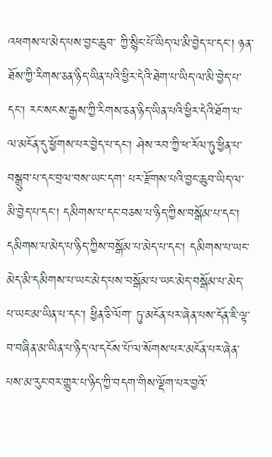འཕགས་པ་མེད་པས་བྱང་ཆུབ་ ཀྱི་སྙིང་པོ་ཡིད་ལ་མི་བྱེད་པ་དང་། ཉན་ཐོས་ཀྱི་རིགས་ཅན་ཉིད་ཡིན་པའི་ཕྱིར་དེའི་ཐེག་པ་ཡིད་ལ་མི་བྱེད་པ་དང་། རང་སངས་རྒྱས་ཀྱི་རིགས་ཅན་ཉིད་ཡིན་པའི་ཕྱིར་དེའི་ཐོག་པ་ལ་མངོན་དུ་ཕྱོགས་པར་བྱེད་པ་དང་། ཤེས་རབ་ཀྱི་ཕ་རོལ་ཏུ་ཕྱིན་པ་བསྒྲུབ་པ་དང་བྲལ་བས་ཡང་དག་ པར་རྫོགས་པའི་བྱང་ཆུབ་ཡིད་ལ་མི་བྱེད་པ་དང་། དམིགས་པ་དང་བཅས་པ་ཉིད་ཀྱིས་བསྒོམ་པ་དང་། དམིགས་པ་མེད་པ་ཉིད་ཀྱིས་བསྒོམ་པ་མེད་པ་དང་། དམིགས་པ་ཡང་མེད་མི་དམིགས་པ་ཡང་མེད་པས་བསྒོམ་པ་ཡང་མེད་བསྒོམ་པ་མེད་པ་ཡང་མ་ཡིན་པ་དང་། ཕྱིན་ཅི་ལོག་ ཏུ་མངོན་པར་ཞེན་པས་དོན་ཇི་ལྟ་བ་བཞིན་མ་ཡིན་པ་ཉིད་ལ་དངོས་པོ་ལ་སོགས་པར་མངོན་པར་ཞེན་པས་མ་རུང་བར་གྱུར་པ་ཉིད་ཀྱི་བདག་གིས་ལྡོག་པར་བྱའོ་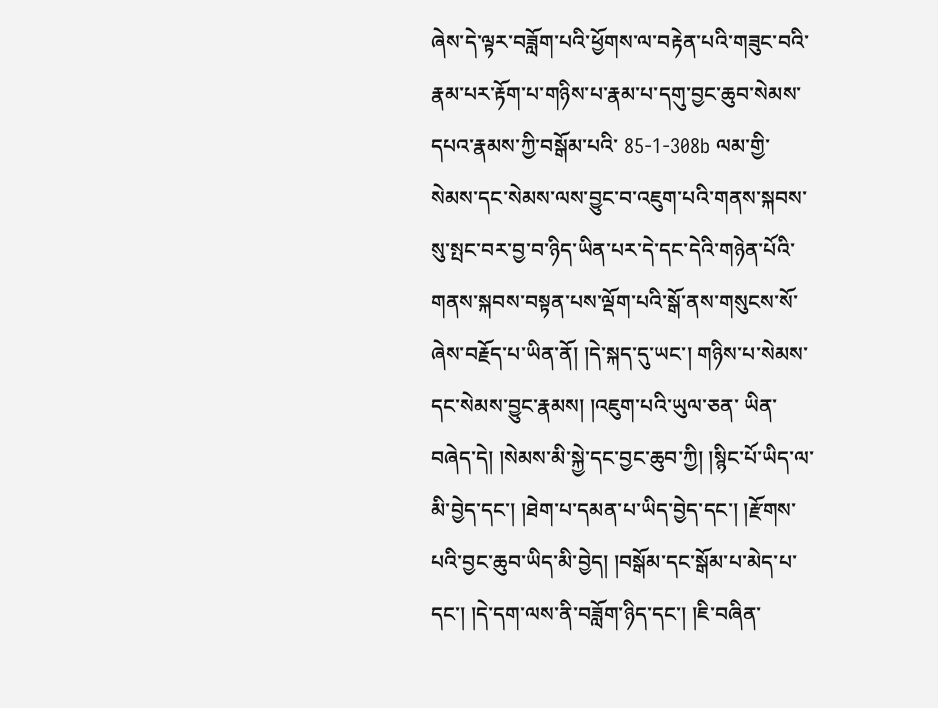ཞེས་དེ་ལྟར་བཟློག་པའི་ཕྱོགས་ལ་བརྟེན་པའི་གཟུང་བའི་རྣམ་པར་རྟོག་པ་གཉིས་པ་རྣམ་པ་དགུ་བྱང་ཆུབ་སེམས་དཔའ་རྣམས་ཀྱི་བསྒོམ་པའི་ 85-1-308b ལམ་གྱི་སེམས་དང་སེམས་ལས་བྱུང་བ་འཇུག་པའི་གནས་སྐབས་སུ་སྤང་བར་བྱ་བ་ཉིད་ཡིན་པར་དེ་དང་དེའི་གཉེན་པོའི་གནས་སྐབས་བསྟན་པས་ལྡོག་པའི་སྒོ་ནས་གསུངས་སོ་ཞེས་བརྗོད་པ་ཡིན་ནོ། །དེ་སྐད་དུ་ཡང་། གཉིས་པ་སེམས་དང་སེམས་བྱུང་རྣམས། །འཇུག་པའི་ཡུལ་ཅན་ ཡིན་བཞེད་དེ། །སེམས་མི་སྐྱེ་དང་བྱང་ཆུབ་ཀྱི། །སྙིང་པོ་ཡིད་ལ་མི་བྱེད་དང་། །ཐེག་པ་དམན་པ་ཡིད་བྱེད་དང་། །རྫོགས་པའི་བྱང་ཆུབ་ཡིད་མི་བྱེད། །བསྒོམ་དང་སྒོམ་པ་མེད་པ་དང་། །དེ་དག་ལས་ནི་བཟློག་ཉིད་དང་། །ཇི་བཞིན་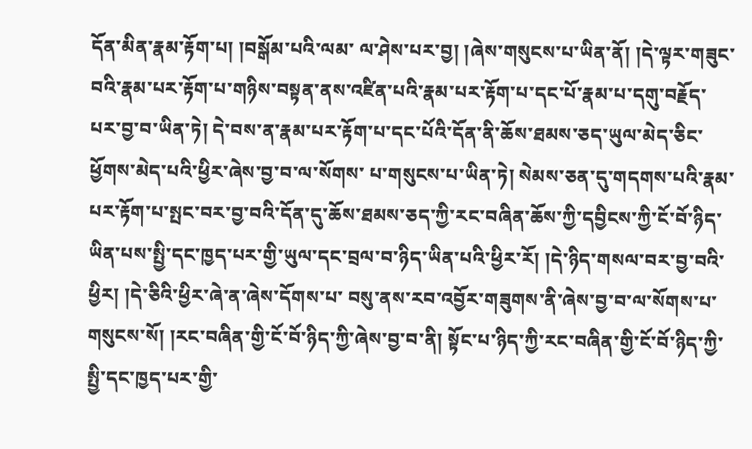དོན་མིན་རྣམ་རྟོག་པ། །བསྒོམ་པའི་ལམ་ ལ་ཤེས་པར་བྱ། །ཞེས་གསུངས་པ་ཡིན་ནོ། །དེ་ལྟར་གཟུང་བའི་རྣམ་པར་རྟོག་པ་གཉིས་བསྟན་ནས་འཛིན་པའི་རྣམ་པར་རྟོག་པ་དང་པོ་རྣམ་པ་དགུ་བརྗོད་པར་བྱ་བ་ཡིན་ཏེ། དེ་བས་ན་རྣམ་པར་རྟོག་པ་དང་པོའི་དོན་ནི་ཆོས་ཐམས་ཅད་ཡུལ་མེད་ཅིང་ཕྱོགས་མེད་པའི་ཕྱིར་ཞེས་བྱ་བ་ལ་སོགས་ པ་གསུངས་པ་ཡིན་ཏེ། སེམས་ཅན་དུ་གདགས་པའི་རྣམ་པར་རྟོག་པ་སྤང་བར་བྱ་བའི་དོན་དུ་ཆོས་ཐམས་ཅད་ཀྱི་རང་བཞིན་ཆོས་ཀྱི་དབྱིངས་ཀྱི་ངོ་བོ་ཉིད་ཡིན་པས་སྤྱི་དང་ཁྱད་པར་གྱི་ཡུལ་དང་བྲལ་བ་ཉིད་ཡིན་པའི་ཕྱིར་རོ། །དེ་ཉིད་གསལ་བར་བྱ་བའི་ཕྱིར། །དེ་ཅིའི་ཕྱིར་ཞེ་ན་ཞེས་དོགས་པ་ བསུ་ནས་རབ་འབྱོར་གཟུགས་ནི་ཞེས་བྱ་བ་ལ་སོགས་པ་གསུངས་སོ། །རང་བཞིན་གྱི་ངོ་བོ་ཉིད་ཀྱི་ཞེས་བྱ་བ་ནི། སྟོང་པ་ཉིད་ཀྱི་རང་བཞིན་གྱི་ངོ་བོ་ཉིད་ཀྱི་སྤྱི་དང་ཁྱད་པར་གྱི་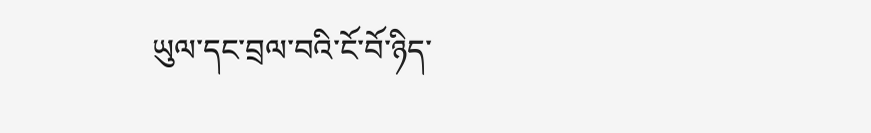ཡུལ་དང་བྲལ་བའི་ངོ་བོ་ཉིད་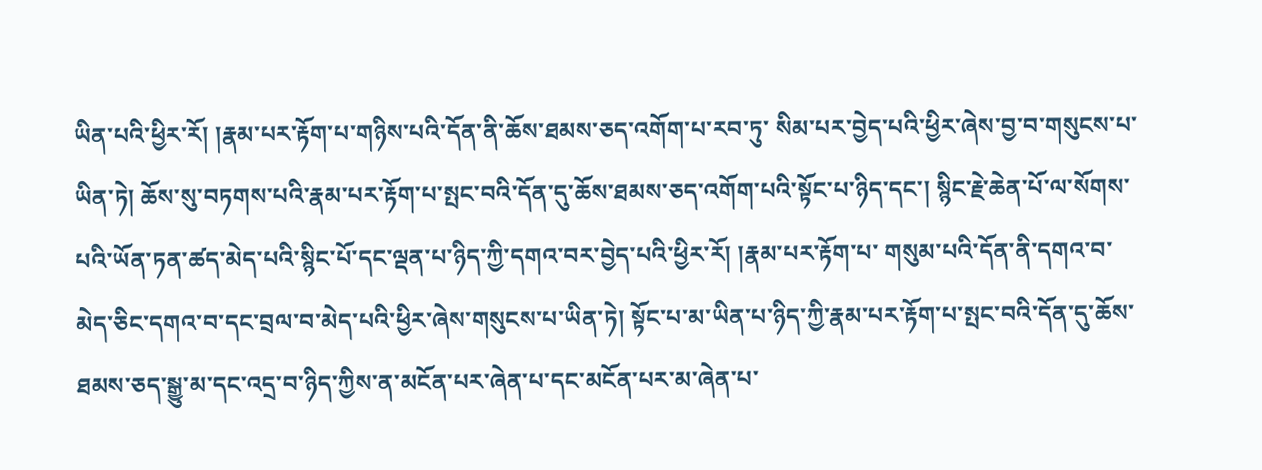ཡིན་པའི་ཕྱིར་རོ། །རྣམ་པར་རྟོག་པ་གཉིས་པའི་དོན་ནི་ཆོས་ཐམས་ཅད་འགོག་པ་རབ་ཏུ་ སིམ་པར་བྱེད་པའི་ཕྱིར་ཞེས་བྱ་བ་གསུངས་པ་ཡིན་ཏེ། ཆོས་སུ་བཏགས་པའི་རྣམ་པར་རྟོག་པ་སྤང་བའི་དོན་དུ་ཆོས་ཐམས་ཅད་འགོག་པའི་སྟོང་པ་ཉིད་དང་། སྙིང་རྗེ་ཆེན་པོ་ལ་སོགས་པའི་ཡོན་ཏན་ཚད་མེད་པའི་སྙིང་པོ་དང་ལྡན་པ་ཉིད་ཀྱི་དགའ་བར་བྱེད་པའི་ཕྱིར་རོ། །རྣམ་པར་རྟོག་པ་ གསུམ་པའི་དོན་ནི་དགའ་བ་མེད་ཅིང་དགའ་བ་དང་བྲལ་བ་མེད་པའི་ཕྱིར་ཞེས་གསུངས་པ་ཡིན་ཏེ། སྟོང་པ་མ་ཡིན་པ་ཉིད་ཀྱི་རྣམ་པར་རྟོག་པ་སྤང་བའི་དོན་དུ་ཆོས་ཐམས་ཅད་སྒྱུ་མ་དང་འདྲ་བ་ཉིད་ཀྱིས་ན་མངོན་པར་ཞེན་པ་དང་མངོན་པར་མ་ཞེན་པ་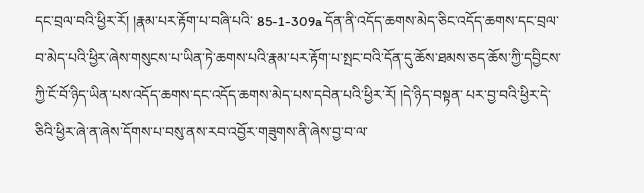དང་བྲལ་བའི་ཕྱིར་རོ། །རྣམ་པར་རྟོག་པ་བཞི་པའི་ 85-1-309a དོན་ནི་འདོད་ཆགས་མེད་ཅིང་འདོད་ཆགས་དང་བྲལ་བ་མེད་པའི་ཕྱིར་ཞེས་གསུངས་པ་ཡིན་ཏེ་ཆགས་པའི་རྣམ་པར་རྟོག་པ་སྤང་བའི་དོན་དུ་ཆོས་ཐམས་ཅད་ཆོས་ཀྱི་དབྱིངས་ཀྱི་ངོ་བོ་ཉིད་ཡིན་པས་འདོད་ཆགས་དང་འདོད་ཆགས་མེད་པས་དབེན་པའི་ཕྱིར་རོ། །དེ་ཉིད་བསྟན་ པར་བྱ་བའི་ཕྱིར་དེ་ཅིའི་ཕྱིར་ཞེ་ན་ཞེས་དོགས་པ་བསུ་ནས་རབ་འབྱོར་གཟུགས་ནི་ཞེས་བྱ་བ་ལ་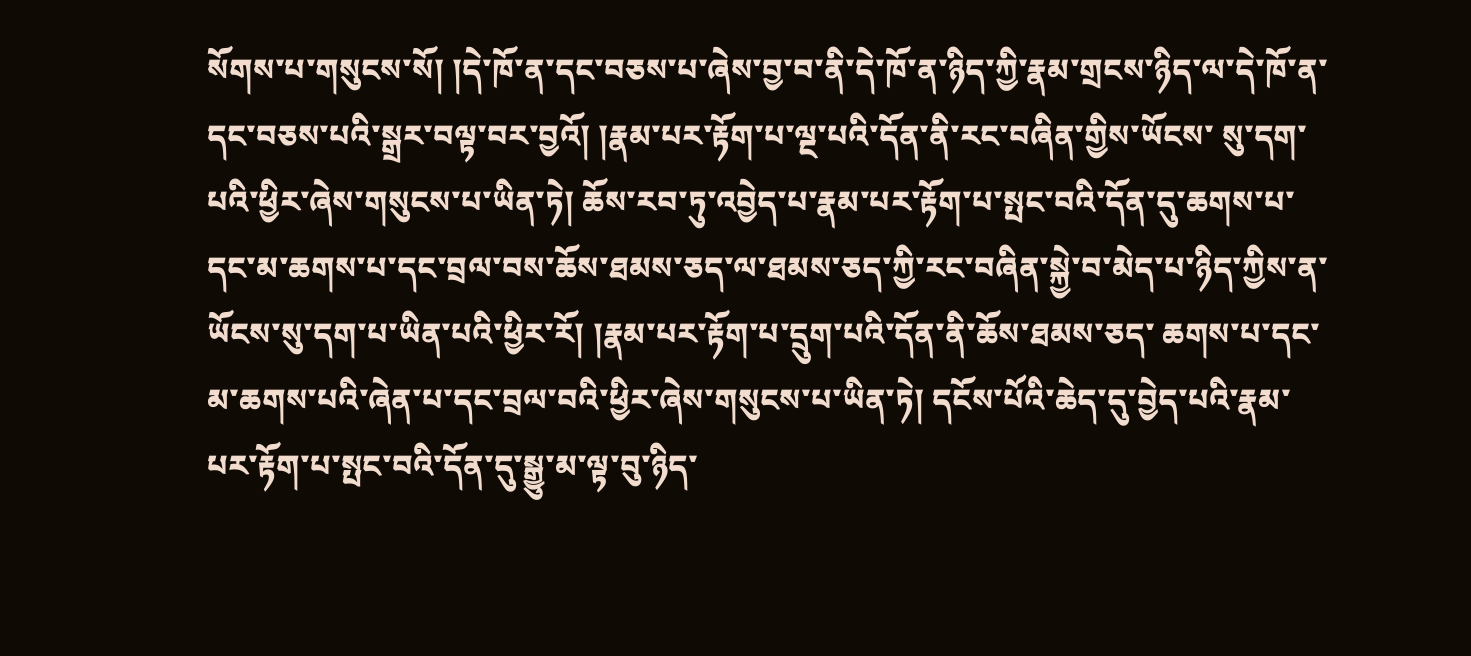སོགས་པ་གསུངས་སོ། །དེ་ཁོ་ན་དང་བཅས་པ་ཞེས་བྱ་བ་ནི་དེ་ཁོ་ན་ཉིད་ཀྱི་རྣམ་གྲངས་ཉིད་ལ་དེ་ཁོ་ན་དང་བཅས་པའི་སྒྲར་བལྟ་བར་བྱའོ། །རྣམ་པར་རྟོག་པ་ལྔ་པའི་དོན་ནི་རང་བཞིན་གྱིས་ཡོངས་ སུ་དག་པའི་ཕྱིར་ཞེས་གསུངས་པ་ཡིན་ཏེ། ཆོས་རབ་ཏུ་འབྱེད་པ་རྣམ་པར་རྟོག་པ་སྤང་བའི་དོན་དུ་ཆགས་པ་དང་མ་ཆགས་པ་དང་བྲལ་བས་ཆོས་ཐམས་ཅད་ལ་ཐམས་ཅད་ཀྱི་རང་བཞིན་སྐྱེ་བ་མེད་པ་ཉིད་ཀྱིས་ན་ཡོངས་སུ་དག་པ་ཡིན་པའི་ཕྱིར་རོ། །རྣམ་པར་རྟོག་པ་དྲུག་པའི་དོན་ནི་ཆོས་ཐམས་ཅད་ ཆགས་པ་དང་མ་ཆགས་པའི་ཞེན་པ་དང་བྲལ་བའི་ཕྱིར་ཞེས་གསུངས་པ་ཡིན་ཏེ། དངོས་པོའི་ཆེད་དུ་བྱེད་པའི་རྣམ་པར་རྟོག་པ་སྤང་བའི་དོན་དུ་སྒྱུ་མ་ལྟ་བུ་ཉིད་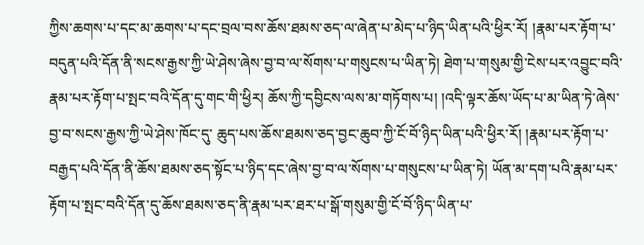ཀྱིས་ཆགས་པ་དང་མ་ཆགས་པ་དང་བྲལ་བས་ཆོས་ཐམས་ཅད་ལ་ཞེན་པ་མེད་པ་ཉིད་ཡིན་པའི་ཕྱིར་རོ། །རྣམ་པར་རྟོག་པ་ བདུན་པའི་དོན་ནི་སངས་རྒྱས་ཀྱི་ཡེ་ཤེས་ཞེས་བྱ་བ་ལ་སོགས་པ་གསུངས་པ་ཡིན་ཏེ། ཐེག་པ་གསུམ་གྱི་ངེས་པར་འབྱུང་བའི་རྣམ་པར་རྟོག་པ་སྤང་བའི་དོན་དུ་གང་གི་ཕྱིར། ཆོས་ཀྱི་དབྱིངས་ལས་མ་གཏོགས་པ། །འདི་ལྟར་ཆོས་ཡོད་པ་མ་ཡིན་ཏེ་ཞེས་བྱ་བ་སངས་རྒྱས་ཀྱི་ཡེ་ཤེས་ཁོང་དུ་ ཆུད་པས་ཆོས་ཐམས་ཅད་བྱང་ཆུབ་ཀྱི་ངོ་བོ་ཉིད་ཡིན་པའི་ཕྱིར་རོ། །རྣམ་པར་རྟོག་པ་བརྒྱད་པའི་དོན་ནི་ཆོས་ཐམས་ཅད་སྟོང་པ་ཉིད་དང་ཞེས་བྱ་བ་ལ་སོགས་པ་གསུངས་པ་ཡིན་ཏེ། ཡོན་མ་དག་པའི་རྣམ་པར་རྟོག་པ་སྤང་བའི་དོན་དུ་ཆོས་ཐམས་ཅད་ནི་རྣམ་པར་ཐར་པ་སྒོ་གསུམ་གྱི་ངོ་བོ་ཉིད་ཡིན་པ་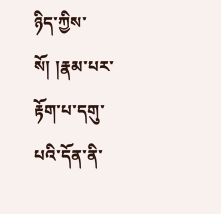ཉིད་ཀྱིས་སོ། །རྣམ་པར་རྟོག་པ་དགུ་པའི་དོན་ནི་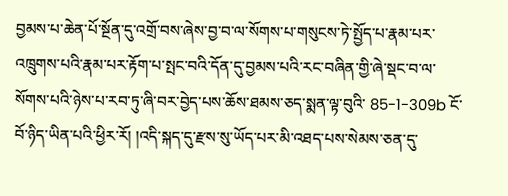བྱམས་པ་ཆེན་པོ་སྔོན་དུ་འགྲོ་བས་ཞེས་བྱ་བ་ལ་སོགས་པ་གསུངས་ཏེ་སྤྱོད་པ་རྣམ་པར་འཁྲུགས་པའི་རྣམ་པར་རྟོག་པ་སྤང་བའི་དོན་དུ་བྱམས་པའི་རང་བཞིན་གྱི་ཞེ་སྡང་བ་ལ་སོགས་པའི་ཉེས་པ་རབ་ཏུ་ཞི་བར་བྱེད་པས་ཆོས་ཐམས་ཅད་སྨན་ལྟ་བུའི་ 85-1-309b ངོ་བོ་ཉིད་ཡིན་པའི་ཕྱིར་རོ། །འདི་སྐད་དུ་རྫས་སུ་ཡོད་པར་མི་འཐད་པས་སེམས་ཅན་དུ་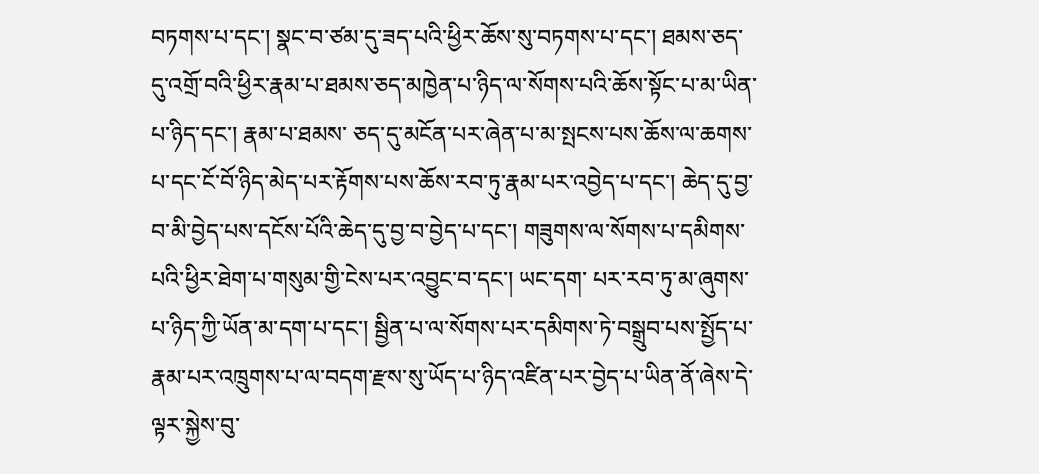བཏགས་པ་དང་། སྣང་བ་ཙམ་དུ་ཟད་པའི་ཕྱིར་ཆོས་སུ་བཏགས་པ་དང་། ཐམས་ཅད་དུ་འགྲོ་བའི་ཕྱིར་རྣམ་པ་ཐམས་ཅད་མཁྱེན་པ་ཉིད་ལ་སོགས་པའི་ཆོས་སྟོང་པ་མ་ཡིན་པ་ཉིད་དང་། རྣམ་པ་ཐམས་ ཅད་དུ་མངོན་པར་ཞེན་པ་མ་སྤངས་པས་ཆོས་ལ་ཆགས་པ་དང་ངོ་བོ་ཉིད་མེད་པར་རྟོགས་པས་ཆོས་རབ་ཏུ་རྣམ་པར་འབྱེད་པ་དང་། ཆེད་དུ་བྱ་བ་མི་བྱེད་པས་དངོས་པོའི་ཆེད་དུ་བྱ་བ་བྱེད་པ་དང་། གཟུགས་ལ་སོགས་པ་དམིགས་པའི་ཕྱིར་ཐེག་པ་གསུམ་གྱི་ངེས་པར་འབྱུང་བ་དང་། ཡང་དག་ པར་རབ་ཏུ་མ་ཞུགས་པ་ཉིད་ཀྱི་ཡོན་མ་དག་པ་དང་། སྦྱིན་པ་ལ་སོགས་པར་དམིགས་ཏེ་བསྒྲུབ་པས་སྤྱོད་པ་རྣམ་པར་འཁྲུགས་པ་ལ་བདག་རྫས་སུ་ཡོད་པ་ཉིད་འཛིན་པར་བྱེད་པ་ཡིན་ནོ་ཞེས་དེ་ལྟར་སྐྱེས་བུ་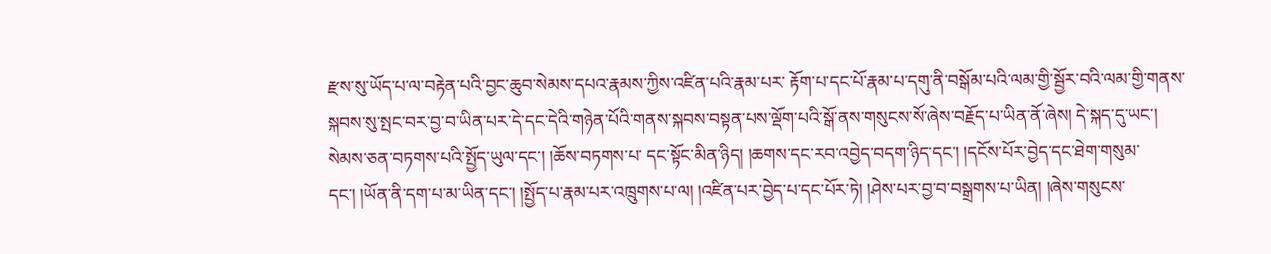རྫས་སུ་ཡོད་པ་ལ་བརྟེན་པའི་བྱང་ཆུབ་སེམས་དཔའ་རྣམས་ཀྱིས་འཛིན་པའི་རྣམ་པར་ རྟོག་པ་དང་པོ་རྣམ་པ་དགུ་ནི་བསྒོམ་པའི་ལམ་གྱི་སྦྱོར་བའི་ལམ་གྱི་གནས་སྐབས་སུ་སྤང་བར་བྱ་བ་ཡིན་པར་དེ་དང་དེའི་གཉེན་པོའི་གནས་སྐབས་བསྟན་པས་ལྡོག་པའི་སྒོ་ནས་གསུངས་སོ་ཞེས་བརྗོད་པ་ཡིན་ནོ་ཞེས། དེ་སྐད་དུ་ཡང་། སེམས་ཅན་བཏགས་པའི་སྤྱོད་ཡུལ་དང་། །ཆོས་བཏགས་པ་ དང་སྟོང་མིན་ཉིད། །ཆགས་དང་རབ་འབྱེད་བདག་ཉིད་དང་། །དངོས་པོར་བྱེད་དང་ཐེག་གསུམ་དང་། །ཡོན་ནི་དག་པ་མ་ཡིན་དང་། །སྤྱོད་པ་རྣམ་པར་འཁྲུགས་པ་ལ། །འཛིན་པར་བྱེད་པ་དང་པོར་ཏེ། །ཤེས་པར་བྱ་བ་བསྒྲགས་པ་ཡིན། །ཞེས་གསུངས་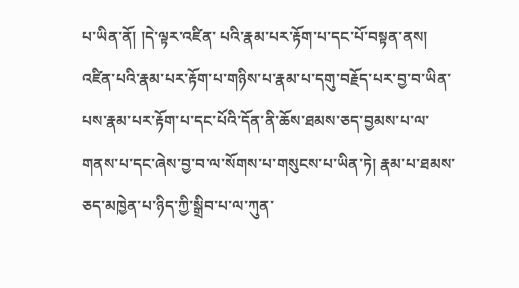པ་ཡིན་ནོ། །དེ་ལྟར་འཛིན་ པའི་རྣམ་པར་རྟོག་པ་དང་པོ་བསྟན་ནས། འཛིན་པའི་རྣམ་པར་རྟོག་པ་གཉིས་པ་རྣམ་པ་དགུ་བརྗོད་པར་བྱ་བ་ཡིན་པས་རྣམ་པར་རྟོག་པ་དང་པོའི་དོན་ནི་ཆོས་ཐམས་ཅད་བྱམས་པ་ལ་གནས་པ་དང་ཞེས་བྱ་བ་ལ་སོགས་པ་གསུངས་པ་ཡིན་ཏེ། རྣམ་པ་ཐམས་ཅད་མཁྱེན་པ་ཉིད་ཀྱི་སྒྲིབ་པ་ལ་ཀུན་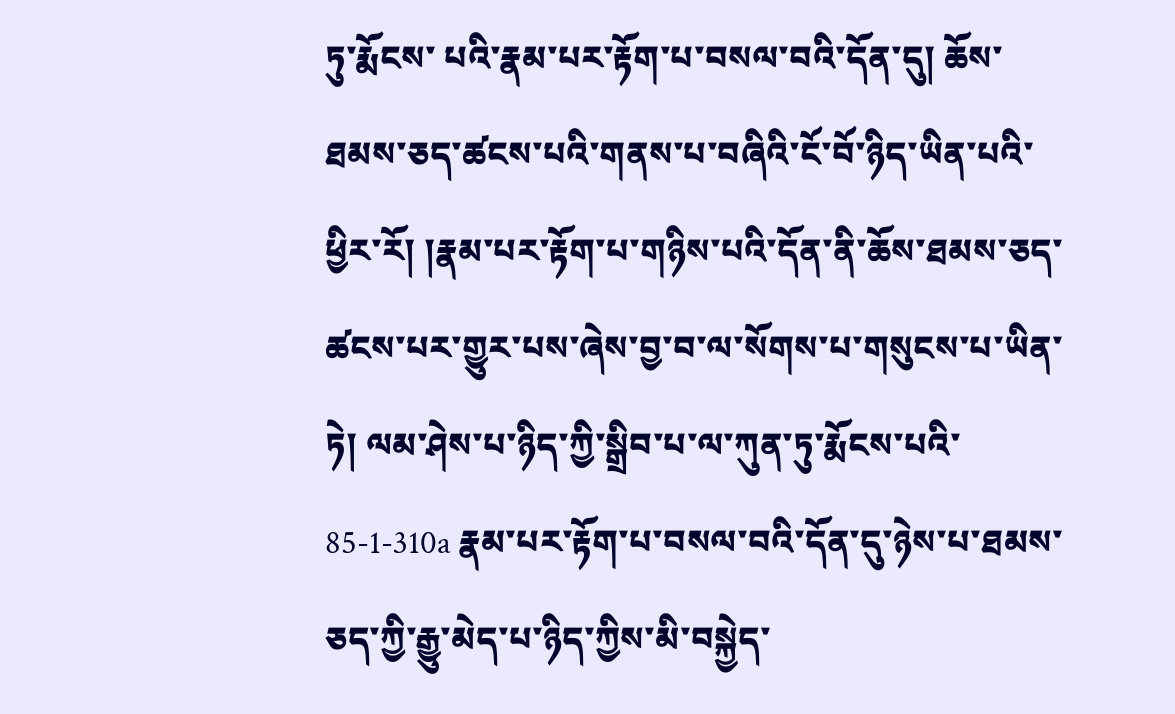ཏུ་རྨོངས་ པའི་རྣམ་པར་རྟོག་པ་བསལ་བའི་དོན་དུ། ཆོས་ཐམས་ཅད་ཚངས་པའི་གནས་པ་བཞིའི་ངོ་བོ་ཉིད་ཡིན་པའི་ཕྱིར་རོ། །རྣམ་པར་རྟོག་པ་གཉིས་པའི་དོན་ནི་ཆོས་ཐམས་ཅད་ཚངས་པར་གྱུར་པས་ཞེས་བྱ་བ་ལ་སོགས་པ་གསུངས་པ་ཡིན་ཏེ། ལམ་ཤེས་པ་ཉིད་ཀྱི་སྒྲིབ་པ་ལ་ཀུན་ཏུ་རྨོངས་པའི་ 85-1-310a རྣམ་པར་རྟོག་པ་བསལ་བའི་དོན་དུ་ཉེས་པ་ཐམས་ཅད་ཀྱི་རྒྱུ་མེད་པ་ཉིད་ཀྱིས་མི་བསྐྱེད་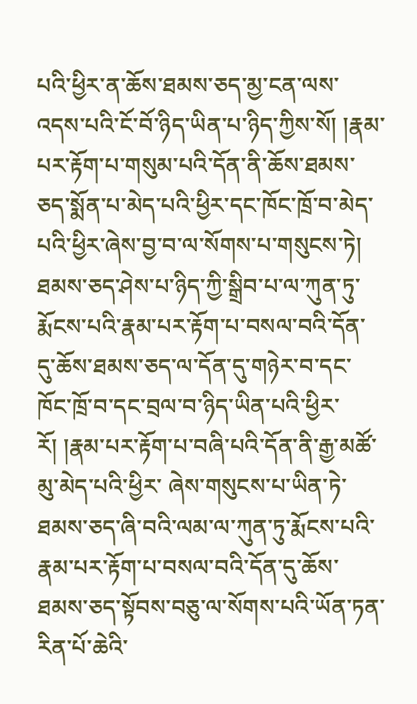པའི་ཕྱིར་ན་ཆོས་ཐམས་ཅད་མྱ་ངན་ལས་འདས་པའི་ངོ་བོ་ཉིད་ཡིན་པ་ཉིད་ཀྱིས་སོ། །རྣམ་པར་རྟོག་པ་གསུམ་པའི་དོན་ནི་ཆོས་ཐམས་ཅད་སྨོན་པ་མེད་པའི་ཕྱིར་དང་ཁོང་ཁྲོ་བ་མེད་ པའི་ཕྱིར་ཞེས་བྱ་བ་ལ་སོགས་པ་གསུངས་ཏེ། ཐམས་ཅད་ཤེས་པ་ཉིད་ཀྱི་སྒྲིབ་པ་ལ་ཀུན་ཏུ་རྨོངས་པའི་རྣམ་པར་རྟོག་པ་བསལ་བའི་དོན་དུ་ཆོས་ཐམས་ཅད་ལ་དོན་དུ་གཉེར་བ་དང་ཁོང་ཁྲོ་བ་དང་བྲལ་བ་ཉིད་ཡིན་པའི་ཕྱིར་རོ། །རྣམ་པར་རྟོག་པ་བཞི་པའི་དོན་ནི་རྒྱ་མཚོ་མུ་མེད་པའི་ཕྱིར་ ཞེས་གསུངས་པ་ཡིན་ཏེ་ཐམས་ཅད་ཞི་བའི་ལམ་ལ་ཀུན་ཏུ་རྨོངས་པའི་རྣམ་པར་རྟོག་པ་བསལ་བའི་དོན་དུ་ཆོས་ཐམས་ཅད་སྟོབས་བཅུ་ལ་སོགས་པའི་ཡོན་ཏན་རིན་པོ་ཆེའི་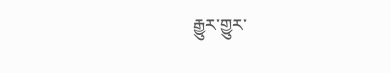རྒྱུར་གྱུར་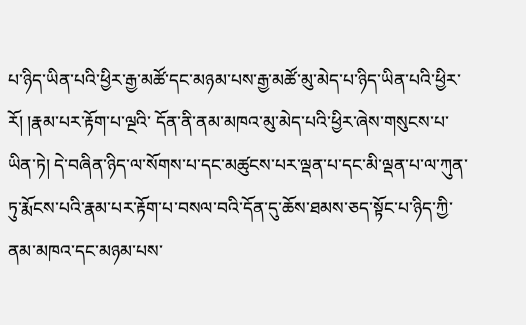པ་ཉིད་ཡིན་པའི་ཕྱིར་རྒྱ་མཚོ་དང་མཉམ་པས་རྒྱ་མཚོ་མུ་མེད་པ་ཉིད་ཡིན་པའི་ཕྱིར་རོ། །རྣམ་པར་རྟོག་པ་ལྔའི་ དོན་ནི་ནམ་མཁའ་མུ་མེད་པའི་ཕྱིར་ཞེས་གསུངས་པ་ཡིན་ཏེ། དེ་བཞིན་ཉིད་ལ་སོགས་པ་དང་མཚུངས་པར་ལྡན་པ་དང་མི་ལྡན་པ་ལ་ཀུན་ཏུ་རྨོངས་པའི་རྣམ་པར་རྟོག་པ་བསལ་བའི་དོན་དུ་ཆོས་ཐམས་ཅད་སྟོང་པ་ཉིད་ཀྱི་ནམ་མཁའ་དང་མཉམ་པས་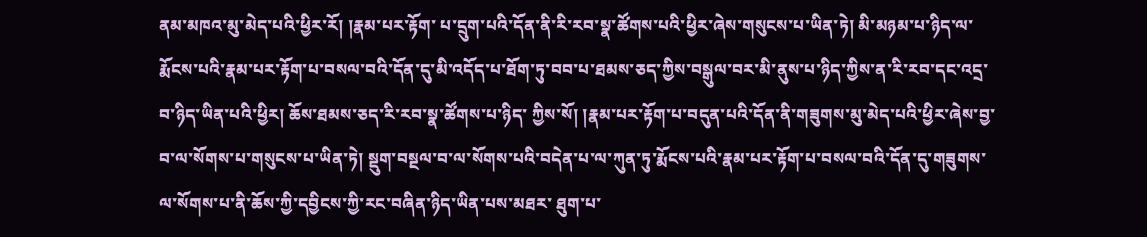ནམ་མཁའ་མུ་མེད་པའི་ཕྱིར་རོ། །རྣམ་པར་རྟོག་ པ་དྲུག་པའི་དོན་ནི་རི་རབ་སྣ་ཚོགས་པའི་ཕྱིར་ཞེས་གསུངས་པ་ཡིན་ཏེ། མི་མཉམ་པ་ཉིད་ལ་རྨོངས་པའི་རྣམ་པར་རྟོག་པ་བསལ་བའི་དོན་དུ་མི་འདོད་པ་ཐོག་ཏུ་བབ་པ་ཐམས་ཅད་ཀྱིས་བསྒུལ་བར་མི་ནུས་པ་ཉིད་ཀྱིས་ན་རི་རབ་དང་འདྲ་བ་ཉིད་ཡིན་པའི་ཕྱིར། ཆོས་ཐམས་ཅད་རི་རབ་སྣ་ཚོགས་པ་ཉིད་ ཀྱིས་སོ། །རྣམ་པར་རྟོག་པ་བདུན་པའི་དོན་ནི་གཟུགས་མུ་མེད་པའི་ཕྱིར་ཞེས་བྱ་བ་ལ་སོགས་པ་གསུངས་པ་ཡིན་ཏེ། སྡུག་བསྔལ་བ་ལ་སོགས་པའི་བདེན་པ་ལ་ཀུན་ཏུ་རྨོངས་པའི་རྣམ་པར་རྟོག་པ་བསལ་བའི་དོན་དུ་གཟུགས་ལ་སོགས་པ་ནི་ཆོས་ཀྱི་དབྱིངས་ཀྱི་རང་བཞིན་ཉིད་ཡིན་པས་མཐར་ ཐུག་པ་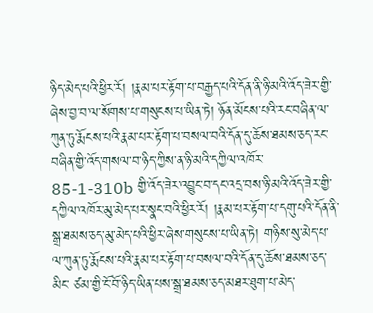ཉིད་མེད་པའི་ཕྱིར་རོ། །རྣམ་པར་རྟོག་པ་བརྒྱད་པའི་དོན་ནི་ཉི་མའི་འོད་ཟེར་གྱི་ཞེས་བྱ་བ་ལ་སོགས་པ་གསུངས་པ་ཡིན་ཏེ། ཉོན་མོངས་པའི་རང་བཞིན་ལ་ཀུན་ཏུ་རྨོངས་པའི་རྣམ་པར་རྟོག་པ་བསལ་བའི་དོན་དུ་ཆོས་ཐམས་ཅད་རང་བཞིན་གྱི་འོད་གསལ་བ་ཉིད་ཀྱིས་ན་ཉི་མའི་དཀྱིལ་འཁོར་ 85-1-310b གྱི་འོད་ཟེར་འབྱུང་བ་དང་འདྲ་བས་ཉི་མའི་འོད་ཟེར་གྱི་དཀྱིལ་འཁོར་མུ་མེད་པར་སྣང་བའི་ཕྱིར་རོ། །རྣམ་པར་རྟོག་པ་དགུ་པའི་དོན་ནི་སྒྲ་ཐམས་ཅད་མུ་མེད་པའི་ཕྱིར་ཞེས་གསུངས་པ་ཡིན་ཏེ། གཉིས་སུ་མེད་པ་ལ་ཀུན་ཏུ་རྨོངས་པའི་རྣམ་པར་རྟོག་པ་བསལ་བའི་དོན་དུ་ཆོས་ཐམས་ཅད་མིང་ ཙམ་གྱི་ངོ་བོ་ཉིད་ཡིན་པས་སྒྲ་ཐམས་ཅད་མཐར་ཐུག་པ་མེད་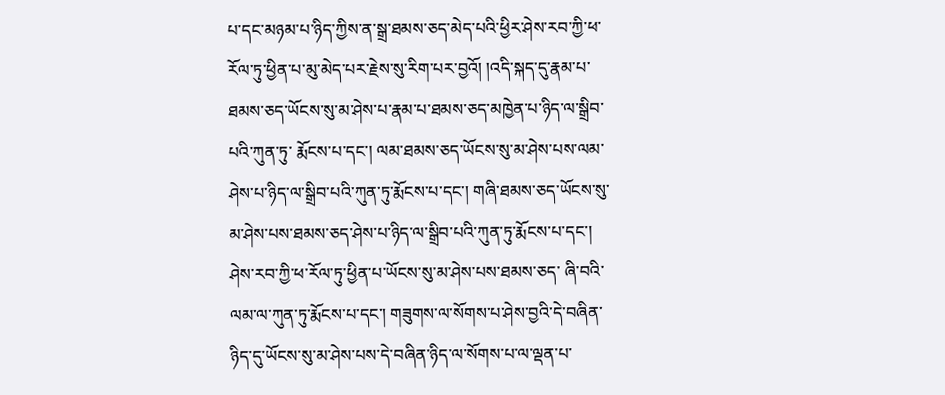པ་དང་མཉམ་པ་ཉིད་ཀྱིས་ན་སྒྲ་ཐམས་ཅད་མེད་པའི་ཕྱིར་ཤེས་རབ་ཀྱི་ཕ་རོལ་ཏུ་ཕྱིན་པ་མུ་མེད་པར་རྗེས་སུ་རིག་པར་བྱའོ། །འདི་སྐད་དུ་རྣམ་པ་ཐམས་ཅད་ཡོངས་སུ་མ་ཤེས་པ་རྣམ་པ་ཐམས་ཅད་མཁྱེན་པ་ཉིད་ལ་སྒྲིབ་པའི་ཀུན་ཏུ་ རྨོངས་པ་དང་། ལམ་ཐམས་ཅད་ཡོངས་སུ་མ་ཤེས་པས་ལམ་ཤེས་པ་ཉིད་ལ་སྒྲིབ་པའི་ཀུན་ཏུ་རྨོངས་པ་དང་། གཞི་ཐམས་ཅད་ཡོངས་སུ་མ་ཤེས་པས་ཐམས་ཅད་ཤེས་པ་ཉིད་ལ་སྒྲིབ་པའི་ཀུན་ཏུ་རྨོངས་པ་དང་། ཤེས་རབ་ཀྱི་ཕ་རོལ་ཏུ་ཕྱིན་པ་ཡོངས་སུ་མ་ཤེས་པས་ཐམས་ཅད་ ཞི་བའི་ལམ་ལ་ཀུན་ཏུ་རྨོངས་པ་དང་། གཟུགས་ལ་སོགས་པ་ཤེས་བྱའི་དེ་བཞིན་ཉིད་དུ་ཡོངས་སུ་མ་ཤེས་པས་དེ་བཞིན་ཉིད་ལ་སོགས་པ་ལ་ལྡན་པ་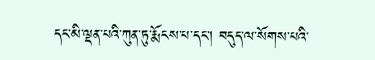དང་མི་ལྡན་པའི་ཀུན་ཏུ་རྨོངས་པ་དང་། བདུད་ལ་སོགས་པའི་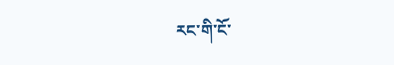རང་གི་ངོ་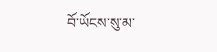བོ་ཡོངས་སུ་མ་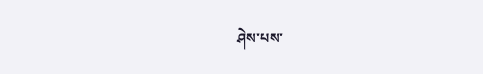ཤེས་པས་